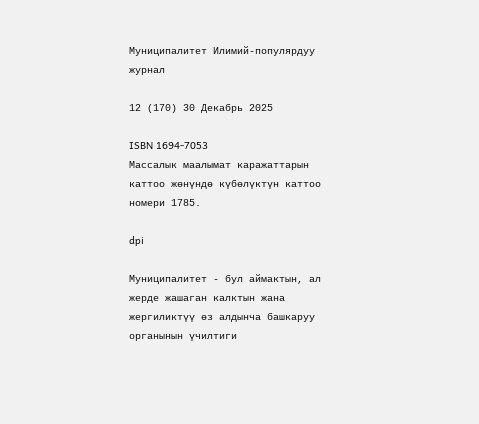Муниципалитет Илимий-популярдуу журнал

12 (170) 30 Декабрь 2025

ISBN 1694-7053
Массалык маалымат каражаттарын
каттоо жөнүндө күбөлүктүн каттоо номери 1785.

dpi

Муниципалитет - бул аймактын, ал жерде жашаган калктын жана жергиликтүү өз алдынча башкаруу органынын үчилтиги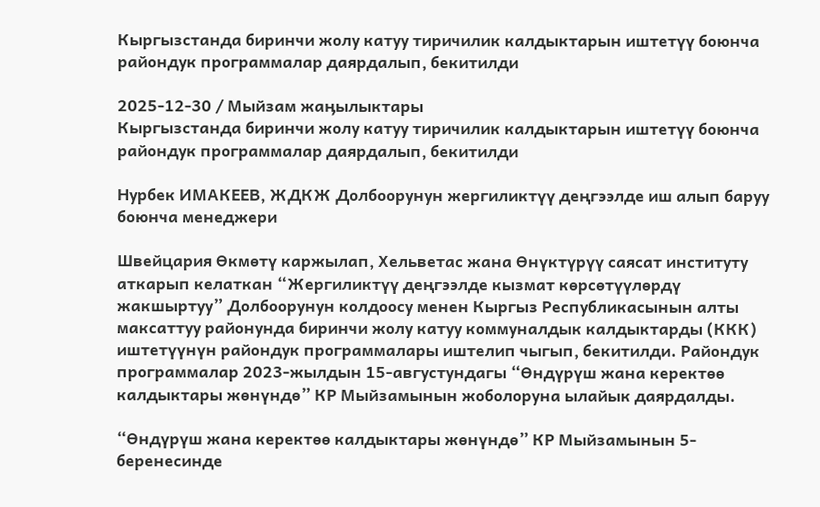Кыргызстанда биринчи жолу катуу тиричилик калдыктарын иштетүү боюнча райондук программалар даярдалып, бекитилди

2025-12-30 / Мыйзам жаӊылыктары
Кыргызстанда биринчи жолу катуу тиричилик калдыктарын иштетүү боюнча райондук программалар даярдалып, бекитилди

Нурбек ИМАКЕЕВ, ЖДКЖ Долбоорунун жергиликтүү деңгээлде иш алып баруу боюнча менеджери

Швейцария Өкмөтү каржылап, Хельветас жана Өнүктүрүү саясат институту аткарып келаткан “Жергиликтүү деңгээлде кызмат көрсөтүүлөрдү жакшыртуу” Долбоорунун колдоосу менен Кыргыз Республикасынын алты максаттуу районунда биринчи жолу катуу коммуналдык калдыктарды (ККК) иштетүүнүн райондук программалары иштелип чыгып, бекитилди. Райондук программалар 2023-жылдын 15-августундагы “Өндүрүш жана керектөө калдыктары жөнүндө” КР Мыйзамынын жоболоруна ылайык даярдалды.

“Өндүрүш жана керектөө калдыктары жөнүндө” КР Мыйзамынын 5-беренесинде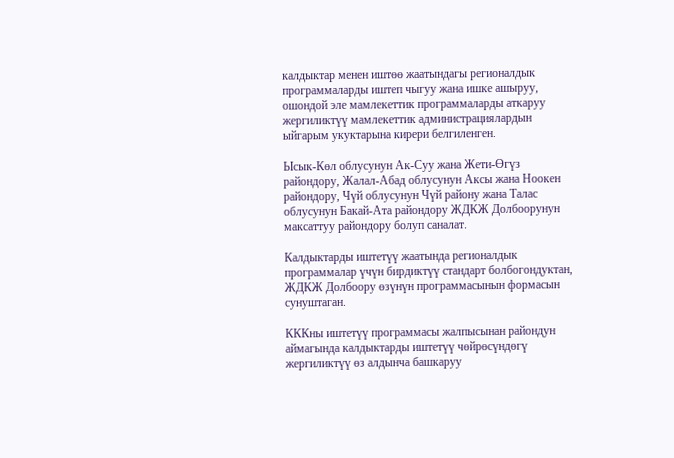калдыктар менен иштөө жаатындагы регионалдык программаларды иштеп чыгуу жана ишке ашыруу, ошондой эле мамлекеттик программаларды аткаруу жергиликтүү мамлекеттик администрациялардын ыйгарым укуктарына кирери белгиленген.

Ысык-Көл облусунун Ак-Суу жана Жети-Өгүз райондору, Жалал-Абад облусунун Аксы жана Ноокен райондору, Чүй облусунун Чүй району жана Талас облусунун Бакай-Ата райондору ЖДКЖ Долбоорунун максаттуу райондору болуп саналат.

Калдыктарды иштетүү жаатында регионалдык программалар үчүн бирдиктүү стандарт болбогондуктан, ЖДКЖ Долбоору өзүнүн программасынын формасын сунуштаган.

КККны иштетүү программасы жалпысынан райондун аймагында калдыктарды иштетүү чөйрөсүндөгү жергиликтүү өз алдынча башкаруу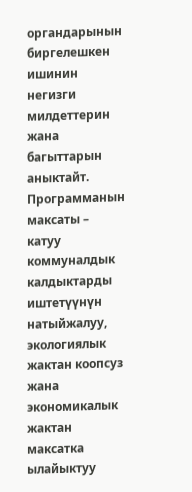органдарынын биргелешкен ишинин негизги милдеттерин жана багыттарын аныктайт. Программанын максаты – катуу коммуналдык калдыктарды иштетүүнүн натыйжалуу, экологиялык жактан коопсуз жана экономикалык жактан максатка ылайыктуу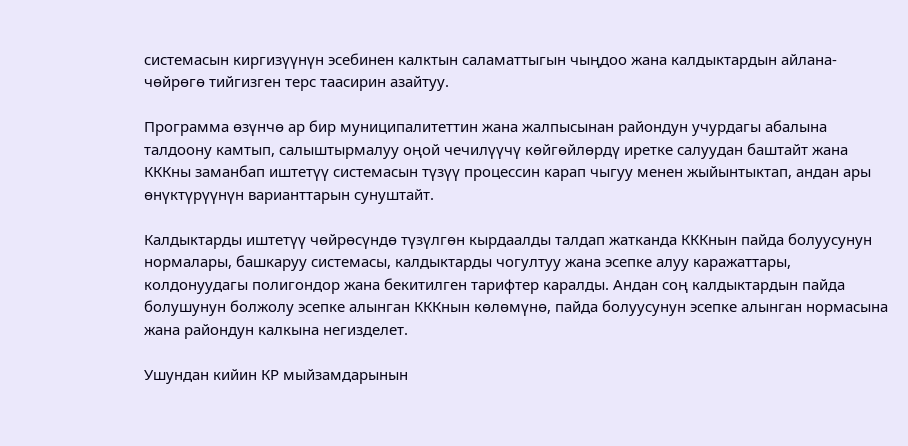системасын киргизүүнүн эсебинен калктын саламаттыгын чыңдоо жана калдыктардын айлана-чөйрөгө тийгизген терс таасирин азайтуу.

Программа өзүнчө ар бир муниципалитеттин жана жалпысынан райондун учурдагы абалына талдоону камтып, салыштырмалуу оңой чечилүүчү көйгөйлөрдү иретке салуудан баштайт жана КККны заманбап иштетүү системасын түзүү процессин карап чыгуу менен жыйынтыктап, андан ары өнүктүрүүнүн варианттарын сунуштайт.

Калдыктарды иштетүү чөйрөсүндө түзүлгөн кырдаалды талдап жатканда КККнын пайда болуусунун нормалары, башкаруу системасы, калдыктарды чогултуу жана эсепке алуу каражаттары, колдонуудагы полигондор жана бекитилген тарифтер каралды. Андан соң калдыктардын пайда болушунун болжолу эсепке алынган КККнын көлөмүнө, пайда болуусунун эсепке алынган нормасына жана райондун калкына негизделет.

Ушундан кийин КР мыйзамдарынын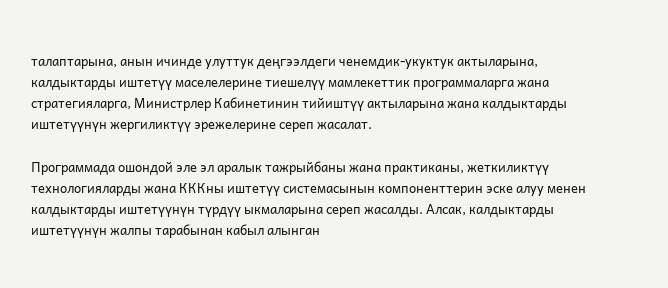талаптарына, анын ичинде улуттук деңгээлдеги ченемдик-укуктук актыларына, калдыктарды иштетүү маселелерине тиешелүү мамлекеттик программаларга жана стратегияларга, Министрлер Кабинетинин тийиштүү актыларына жана калдыктарды иштетүүнүн жергиликтүү эрежелерине сереп жасалат.

Программада ошондой эле эл аралык тажрыйбаны жана практиканы, жеткиликтүү технологияларды жана КККны иштетүү системасынын компоненттерин эске алуу менен калдыктарды иштетүүнүн түрдүү ыкмаларына сереп жасалды. Алсак, калдыктарды иштетүүнүн жалпы тарабынан кабыл алынган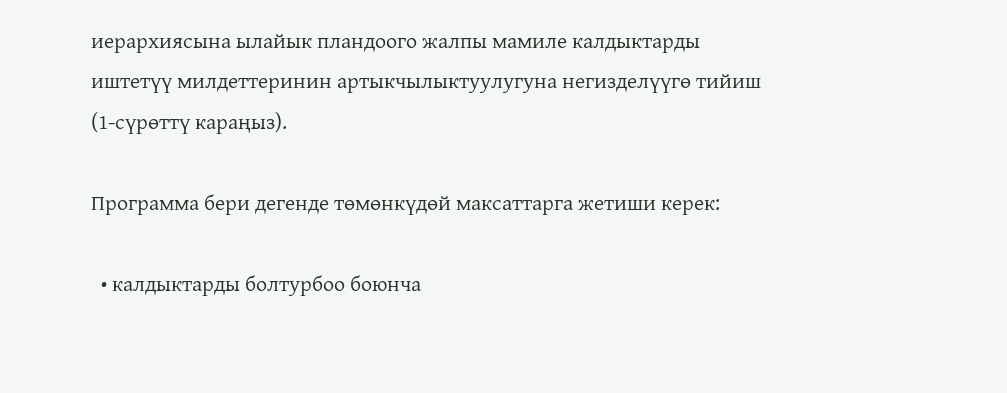иерархиясына ылайык пландоого жалпы мамиле калдыктарды иштетүү милдеттеринин артыкчылыктуулугуна негизделүүгө тийиш (1-сүрөттү караңыз).

Программа бери дегенде төмөнкүдөй максаттарга жетиши керек:

  • калдыктарды болтурбоо боюнча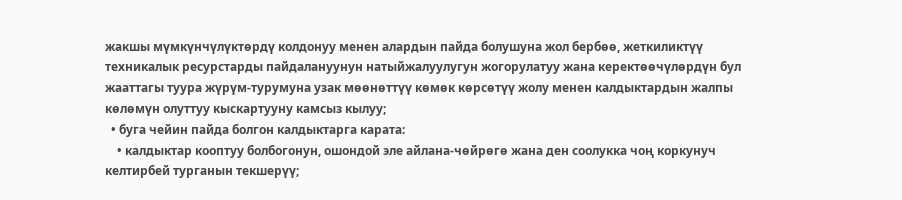жакшы мүмкүнчүлүктөрдү колдонуу менен алардын пайда болушуна жол бербөө, жеткиликтүү техникалык ресурстарды пайдалануунун натыйжалуулугун жогорулатуу жана керектөөчүлөрдүн бул жааттагы туура жүрүм-турумуна узак мөөнөттүү көмөк көрсөтүү жолу менен калдыктардын жалпы көлөмүн олуттуу кыскартууну камсыз кылуу;
  • буга чейин пайда болгон калдыктарга карата:
    • калдыктар кооптуу болбогонун, ошондой эле айлана-чөйрөгө жана ден соолукка чоң коркунуч келтирбей турганын текшерүү;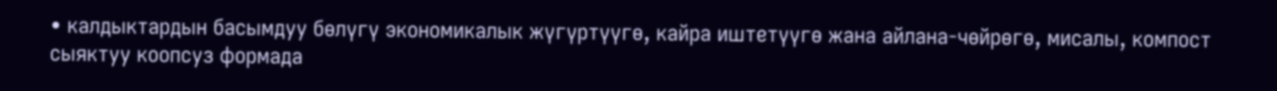• калдыктардын басымдуу бөлүгү экономикалык жүгүртүүгө, кайра иштетүүгө жана айлана-чөйрөгө, мисалы, компост сыяктуу коопсуз формада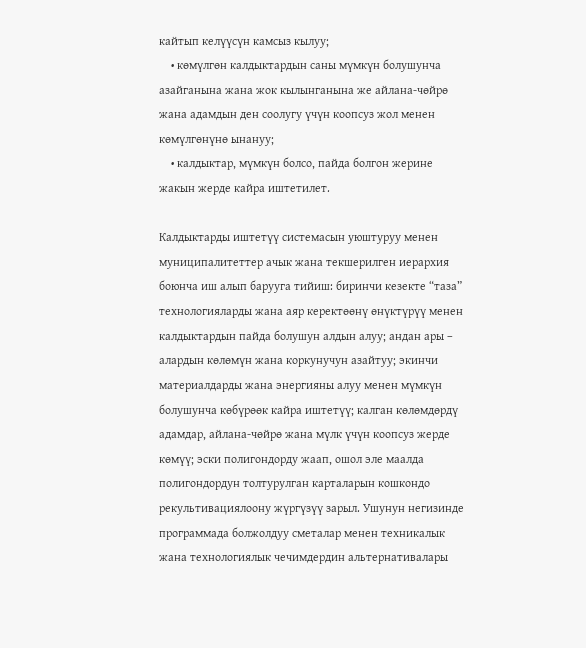кайтып келүүсүн камсыз кылуу;
    • көмүлгөн калдыктардын саны мүмкүн болушунча азайганына жана жок кылынганына же айлана-чөйрө жана адамдын ден соолугу үчүн коопсуз жол менен көмүлгөнүнө ынануу;
    • калдыктар, мүмкүн болсо, пайда болгон жерине жакын жерде кайра иштетилет.

Калдыктарды иштетүү системасын уюштуруу менен муниципалитеттер ачык жана текшерилген иерархия боюнча иш алып барууга тийиш: биринчи кезекте “таза” технологияларды жана аяр керектөөнү өнүктүрүү менен калдыктардын пайда болушун алдын алуу; андан ары – алардын көлөмүн жана коркунучун азайтуу; экинчи материалдарды жана энергияны алуу менен мүмкүн болушунча көбүрөөк кайра иштетүү; калган көлөмдөрдү адамдар, айлана-чөйрө жана мүлк үчүн коопсуз жерде көмүү; эски полигондорду жаап, ошол эле маалда полигондордун толтурулган карталарын кошкондо рекультивациялоону жүргүзүү зарыл. Ушунун негизинде программада болжолдуу сметалар менен техникалык жана технологиялык чечимдердин альтернативалары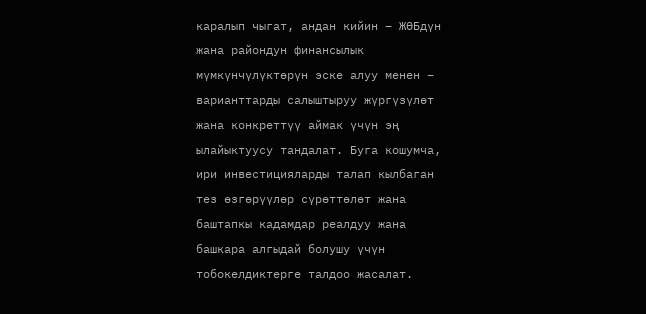каралып чыгат, андан кийин – ЖӨБдүн жана райондун финансылык мүмкүнчүлүктөрүн эске алуу менен – варианттарды салыштыруу жүргүзүлөт жана конкреттүү аймак үчүн эң ылайыктуусу тандалат. Буга кошумча, ири инвестицияларды талап кылбаган тез өзгөрүүлөр сүрөттөлөт жана баштапкы кадамдар реалдуу жана башкара алгыдай болушу үчүн тобокелдиктерге талдоо жасалат.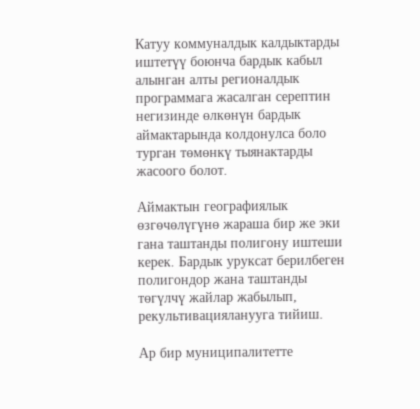Катуу коммуналдык калдыктарды иштетүү боюнча бардык кабыл алынган алты регионалдык программага жасалган серептин негизинде өлкөнүн бардык аймактарында колдонулса боло турган төмөнкү тыянактарды жасоого болот.

Аймактын географиялык өзгөчөлүгүнө жараша бир же эки гана таштанды полигону иштеши керек. Бардык уруксат берилбеген полигондор жана таштанды төгүлчү жайлар жабылып, рекультивацияланууга тийиш.

Ар бир муниципалитетте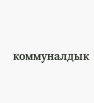коммуналдык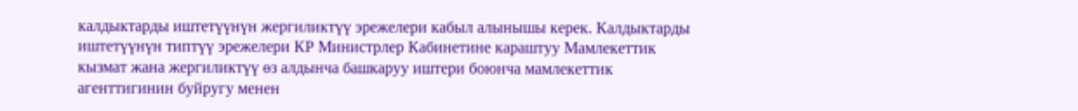калдыктарды иштетүүнүн жергиликтүү эрежелери кабыл алынышы керек. Калдыктарды иштетүүнүн типтүү эрежелери КР Министрлер Кабинетине караштуу Мамлекеттик кызмат жана жергиликтүү өз алдынча башкаруу иштери боюнча мамлекеттик агенттигинин буйругу менен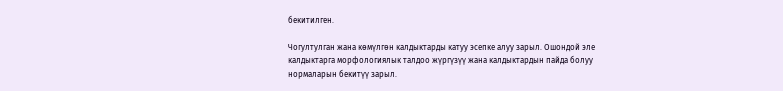бекитилген.

Чогултулган жана көмүлгөн калдыктарды катуу эсепке алуу зарыл. Ошондой эле калдыктарга морфологиялык талдоо жүргүзүү жана калдыктардын пайда болуу нормаларын бекитүү зарыл.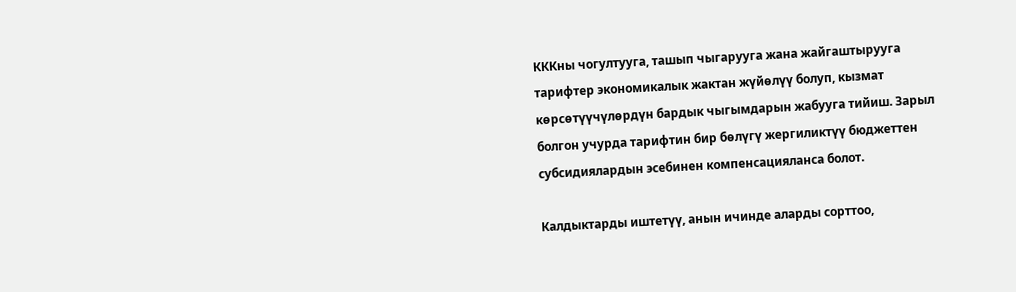КККны чогултууга, ташып чыгарууга жана жайгаштырууга тарифтер экономикалык жактан жүйөлүү болуп, кызмат көрсөтүүчүлөрдүн бардык чыгымдарын жабууга тийиш. Зарыл болгон учурда тарифтин бир бөлүгү жергиликтүү бюджеттен субсидиялардын эсебинен компенсацияланса болот.

Калдыктарды иштетүү, анын ичинде аларды сорттоо,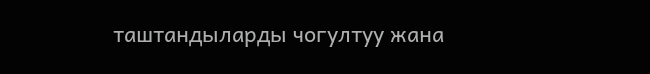таштандыларды чогултуу жана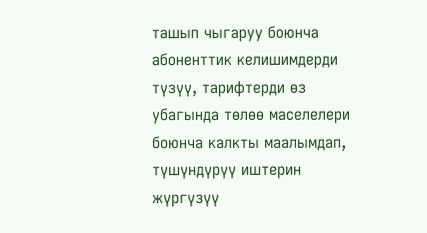ташып чыгаруу боюнча абоненттик келишимдерди түзүү, тарифтерди өз убагында төлөө маселелери боюнча калкты маалымдап, түшүндүрүү иштерин жүргүзүү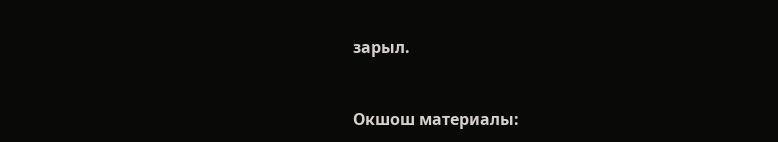зарыл.



Окшош материалы: